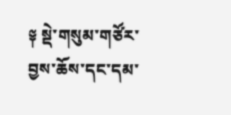༈ སྡེ་གསུམ་གཙོར་བྱས་ཆོས་དང་དམ་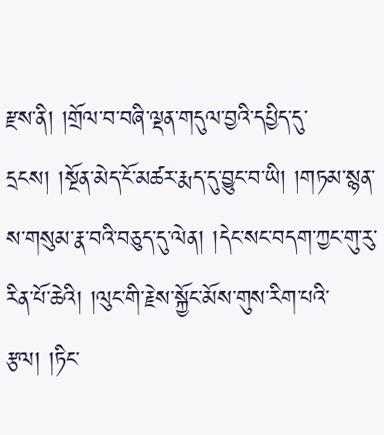རྫས་ནི། །གྲོལ་བ་བཞི་ལྡན་གདུལ་བྱའི་དཔྱིད་དུ་དྲངས། །སྔོན་མེད་ངོ་མཚར་རྨད་དུ་བྱུང་བ་ཡི། །གཏམ་སྙན་ས་གསུམ་རྣ་བའི་བཅུད་དུ་ལེན། །དེང་སང་བདག་ཀྱང་གུ་རུ་རིན་པོ་ཆེའི། །ལུང་གི་རྗེས་སྐྱོང་མོས་གུས་རིག་པའི་རྩལ། །ཏིང་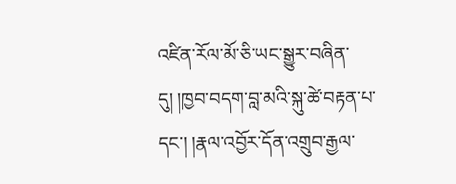འཛིན་རོལ་མོ་ཅི་ཡང་སྒྱུར་བཞིན་དུ། །ཁྱབ་བདག་བླ་མའི་སྐུ་ཚེ་བརྟན་པ་དང་། །རྣལ་འབྱོར་དོན་འགྲུབ་རྒྱལ་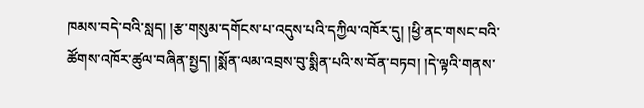ཁམས་བདེ་བའི་སླད། །རྩ་གསུམ་དགོངས་པ་འདུས་པའི་དཀྱིལ་འཁོར་དུ། །ཕྱི་ནང་གསང་བའི་ཚོགས་འཁོར་ཚུལ་བཞིན་སྤྱད། །སྨོན་ལམ་འབྲས་བུ་སྨིན་པའི་ས་བོན་བཏབ། །དེ་ལྟའི་གནས་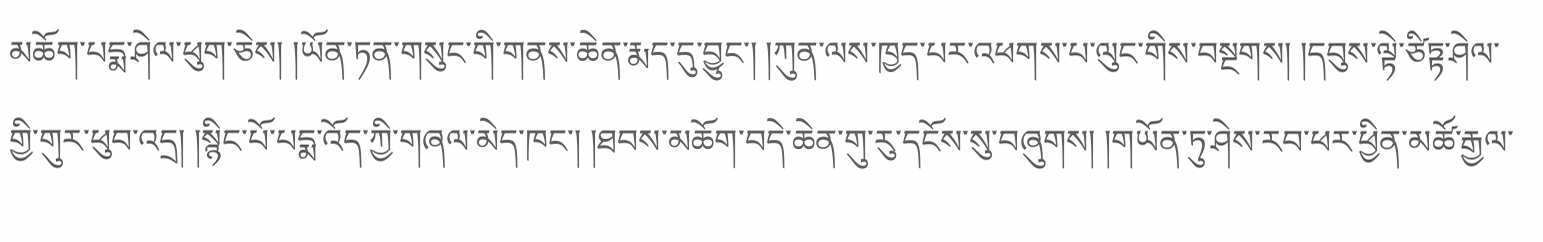མཆོག་པདྨ་ཤེལ་ཕུག་ཅེས། །ཡོན་ཏན་གསུང་གི་གནས་ཆེན་རྨད་དུ་བྱུང་། །ཀུན་ལས་ཁྱད་པར་འཕགས་པ་ལུང་གིས་བསྔགས། །དབུས་ལྟེ་ཙིཏྟ་ཤེལ་གྱི་གུར་ཕུབ་འདྲ། །སྙིང་པོ་པདྨ་འོད་ཀྱི་གཞལ་མེད་ཁང་། །ཐབས་མཆོག་བདེ་ཆེན་གུ་རུ་དངོས་སུ་བཞུགས། །གཡོན་ཏུ་ཤེས་རབ་ཕར་ཕྱིན་མཚོ་རྒྱལ་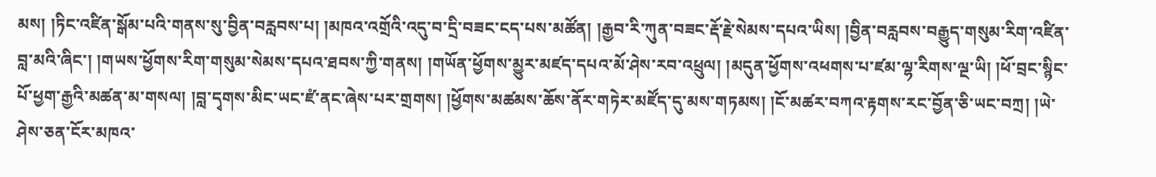མས། །ཏིང་འཛིན་སྒོམ་པའི་གནས་སུ་བྱིན་བརླབས་པ། །མཁའ་འགྲོའི་འདུ་བ་དྲི་བཟང་ངད་པས་མཚོན། །རྒྱབ་རི་ཀུན་བཟང་རྡོ་རྗེ་སེམས་དཔའ་ཡིས། །བྱིན་བརླབས་བརྒྱུད་གསུམ་རིག་འཛིན་བླ་མའི་ཞིང་། །གཡས་ཕྱོགས་རིག་གསུམ་སེམས་དཔའ་ཐབས་ཀྱི་གནས། །གཡོན་ཕྱོགས་མྱུར་མཛད་དཔའ་མོ་ཤེས་རབ་འཕྲུལ། །མདུན་ཕྱོགས་འཕགས་པ་ཛམ་ལྷ་རིགས་ལྔ་ཡི། །ཕོ་བྲང་སྙིང་པོ་ཕྱག་རྒྱའི་མཚན་མ་གསལ། །བླ་དྭགས་མིང་ཡང་ཛཾ་ནང་ཞེས་པར་གྲགས། །ཕྱོགས་མཚམས་ཆོས་ནོར་གཏེར་མཛོད་དུ་མས་གཏམས། །ངོ་མཚར་བཀའ་རྟགས་རང་བྱོན་ཅི་ཡང་བཀྲ། །ཡེ་ཤེས་ཅན་ངོར་མཁའ་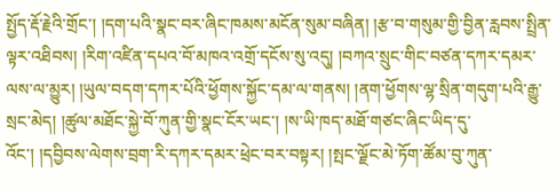སྤྱོད་རྡོ་རྗེའི་གྲོང་། །དག་པའི་སྣང་བར་ཞིང་ཁམས་མངོན་སུམ་བཞིན། །རྩ་བ་གསུམ་གྱི་བྱིན་རླབས་སྤྲིན་ལྟར་འཐིབས། །རིག་འཛིན་དཔའ་བོ་མཁའ་འགྲོ་དངོས་སུ་འདུ། །བཀའ་སྲུང་གིང་བཙན་དཀར་དམར་ལས་ལ་མྱུར། །ཡུལ་བདག་དཀར་པོའི་ཕྱོགས་སྐྱོང་དམ་ལ་གནས། །ནག་ཕྱོགས་ལྷ་སྲིན་གདུག་པའི་རྒྱུ་སྲང་མེད། །ཚུལ་མཐོང་སྐྱེ་བོ་ཀུན་གྱི་སྣང་ངོར་ཡང་། །ས་ཡི་ཁད་མཐོ་གཙང་ཞིང་ཡིད་དུ་འོང་། །དབྱིབས་ལེགས་བྲག་རི་དཀར་དམར་ཕྲེང་བར་བསྟར། །སྤང་ལྗོང་མེ་ཏོག་ཚོམ་བུ་ཀུན་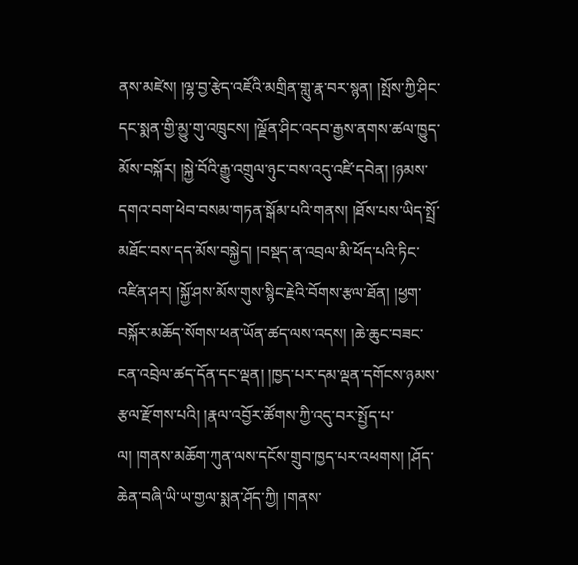ནས་མཛེས། །ལྷ་བྱ་རྩེད་འཇོའི་མགྲིན་གླུ་རྣ་བར་སྙན། །སྤོས་ཀྱི་ཤིང་དང་སྨན་གྱི་མྱུ་གུ་འཁྲུངས། །ལྗོན་ཤིང་འདབ་རྒྱས་ནགས་ཚལ་ཁྱུད་མོས་བསྐོར། །སྐྱེ་བོའི་རྒྱུ་འགྲུལ་ཉུང་བས་འདུ་འཛི་དབེན། །ཉམས་དགའ་བག་ཕེབ་བསམ་གཏན་སྒོམ་པའི་གནས། །ཐོས་པས་ཡིད་སྤྲོ་མཐོང་བས་དད་མོས་བསྐྱེད། །བསྡད་ན་འབྲལ་མི་ཕོད་པའི་ཏིང་འཛིན་ཤར། །སྐྱོ་ཤས་མོས་གུས་སྙིང་རྗེའི་བོགས་རྩལ་ཐོན། །ཕྱག་བསྐོར་མཆོད་སོགས་ཕན་ཡོན་ཚད་ལས་འདས། །ཆེ་ཆུང་བཟང་ངན་འབྲེལ་ཚད་དོན་དང་ལྡན། །ཁྱད་པར་དམ་ལྡན་དགོངས་ཉམས་རྩལ་རྫོགས་པའི། །རྣལ་འབྱོར་ཚོགས་ཀྱི་འདུ་བར་སྤྱོད་པ་ལ། །གནས་མཆོག་ཀུན་ལས་དངོས་གྲུབ་ཁྱད་པར་འཕགས། །ཤོད་ཆེན་བཞི་ཡི་ཡ་གྱལ་སྨན་ཤོད་ཀྱི། །གནས་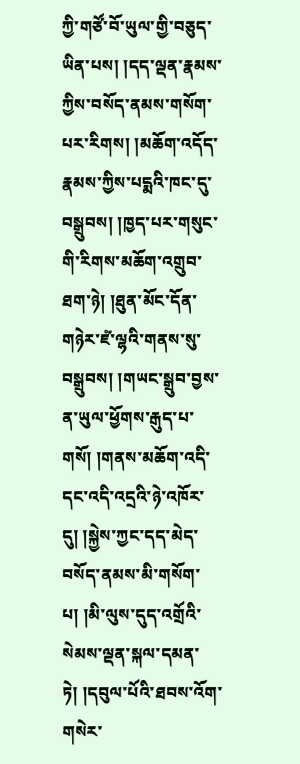ཀྱི་གཙོ་བོ་ཡུལ་གྱི་བཅུད་ཡིན་པས། །དད་ལྡན་རྣམས་ཀྱིས་བསོད་ནམས་གསོག་པར་རིགས། །མཆོག་འདོད་རྣམས་ཀྱིས་པདྨའི་ཁང་དུ་བསྒྲུབས། །ཁྱད་པར་གསུང་གི་རིགས་མཆོག་འགྲུབ་ཐག་ཉེ། །ཐུན་མོང་དོན་གཉེར་ཛཾ་ལྷའི་གནས་སུ་བསྒྲུབས། །གཡང་སྒྲུབ་བྱས་ན་ཡུལ་ཕྱོགས་རྒུད་པ་གསོ། །གནས་མཆོག་འདི་དང་འདི་འདྲའི་ཉེ་འཁོར་དུ། །སྐྱེས་ཀྱང་དད་མེད་བསོད་ནམས་མི་གསོག་པ། །མི་ལུས་དུད་འགྲོའི་སེམས་ལྡན་སྐལ་དམན་ཏེ། །དབུལ་པོའི་ཐབས་འོག་གསེར་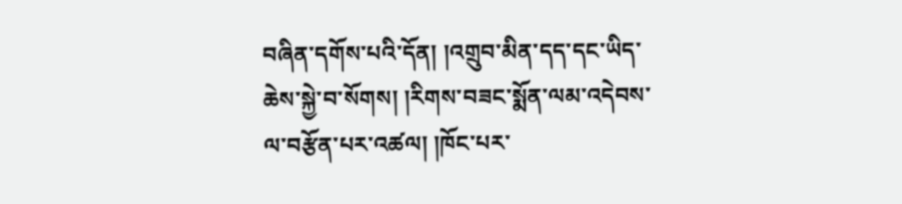བཞིན་དགོས་པའི་དོན། །འགྲུབ་མིན་དད་དང་ཡིད་ཆེས་སྐྱེ་བ་སོགས། །རིགས་བཟང་སྨོན་ལམ་འདེབས་ལ་བརྩོན་པར་འཚལ། །ཁོང་པར་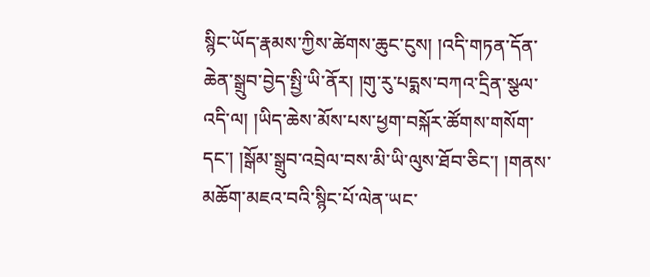སྙིང་ཡོད་རྣམས་ཀྱིས་ཚེགས་ཆུང་ངུས། །འདི་གཏན་དོན་ཆེན་སྒྲུབ་བྱེད་སྤྱི་ཡི་ནོར། །གུ་རུ་པདྨས་བཀའ་དྲིན་སྩལ་འདི་ལ། །ཡིད་ཆེས་མོས་པས་ཕྱག་བསྐོར་ཚོགས་གསོག་དང་། །སྒོམ་སྒྲུབ་འབྲེལ་བས་མི་ཡི་ལུས་ཐོབ་ཅིང་། །གནས་མཆོག་མཇའ་བའི་སྙིང་པོ་ལེན་ཡང་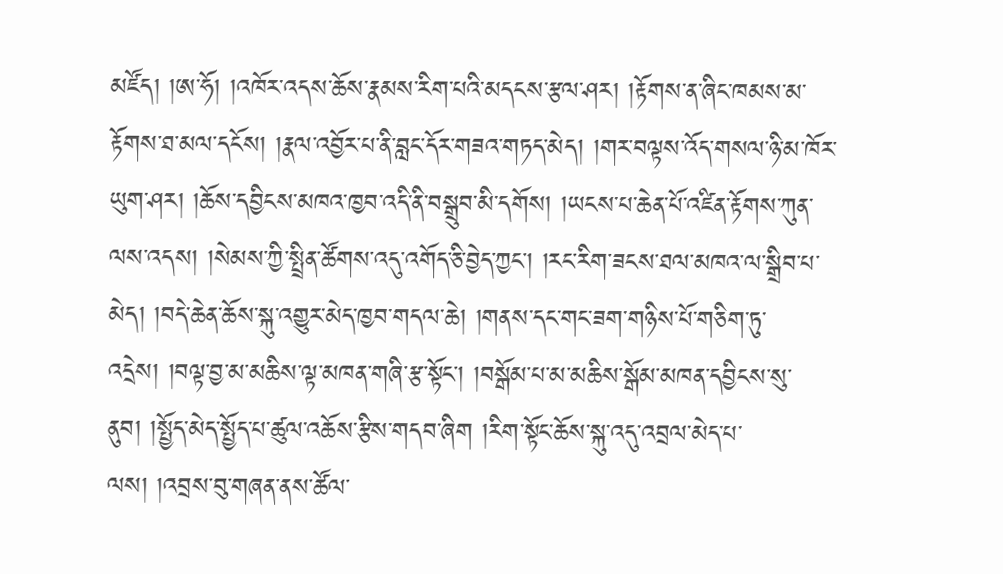མཛོད། །ཨ་ཧོ། །འཁོར་འདས་ཆོས་རྣམས་རིག་པའི་མདངས་རྩལ་ཤར། །རྟོགས་ན་ཞིང་ཁམས་མ་རྟོགས་ཐ་མལ་དངོས། །རྣལ་འབྱོར་པ་ནི་བླང་དོར་གཟའ་གཏད་མེད། །གར་བལྟས་འོད་གསལ་ཉི་མ་ཁོར་ཡུག་ཤར། །ཆོས་དབྱིངས་མཁའ་ཁྱབ་འདི་ནི་བསྒྲུབ་མི་དགོས། །ཡངས་པ་ཆེན་པོ་འཛིན་རྟོགས་ཀུན་ལས་འདས། །སེམས་ཀྱི་སྤྲིན་ཚོགས་འདུ་འགོད་ཅི་བྱེད་ཀྱང་། །རང་རིག་ཟངས་ཐལ་མཁའ་ལ་སྒྲིབ་པ་མེད། །བདེ་ཆེན་ཆོས་སྐུ་འགྱུར་མེད་ཁྱབ་གདལ་ཆེ། །གནས་དང་གང་ཟག་གཉིས་པོ་གཅིག་ཏུ་འདྲེས། །བལྟ་བྱ་མ་མཆིས་ལྟ་མཁན་གཞི་རྩ་སྟོང་། །བསྒོམ་པ་མ་མཆིས་སྒོམ་མཁན་དབྱིངས་སུ་ནུབ། །སྤྱོད་མེད་སྤྱོད་པ་ཚུལ་འཆོས་རྩིས་གདབ་ཞིག །རིག་སྟོང་ཆོས་སྐུ་འདུ་འབྲལ་མེད་པ་ལས། །འབྲས་བུ་གཞན་ནས་ཚོལ་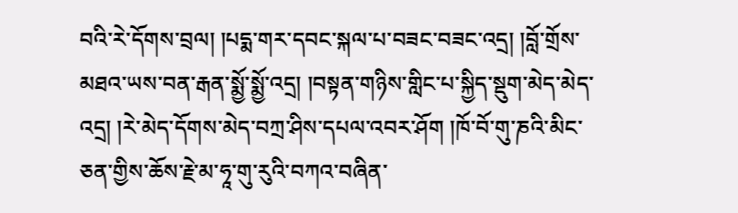བའི་རེ་དོགས་བྲལ། །པདྨ་གར་དབང་སྐལ་པ་བཟང་བཟང་འདྲ། །བློ་གྲོས་མཐའ་ཡས་བན་རྒན་སྨྱོ་སྨྱོ་འདྲ། །བསྟན་གཉིས་གླིང་པ་སྐྱིད་སྡུག་མེད་མེད་འདྲ། །རེ་མེད་དོགས་མེད་བཀྲ་ཤིས་དཔལ་འབར་ཤོག །ཁོ་བོ་གུ་ཎའི་མིང་ཅན་གྱིས་ཆོས་རྗེ་མ་ཧཱ་གུ་རུའི་བཀའ་བཞིན་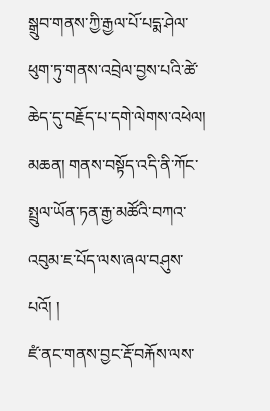སྒྲུབ་གནས་ཀྱི་རྒྱལ་པོ་པདྨ་ཤེལ་ཕུག་ཏུ་གནས་འབྲེལ་བྱས་པའི་ཚེ་ཆེད་དུ་བརྗོད་པ་དགེ་ལེགས་འཕེལ།
མཆན། གནས་བསྟོད་འདི་ནི་ཀོང་སྤྲུལ་ཡོན་ཏན་རྒྱ་མཚོའི་བཀའ་འབུམ་ཇ་པོད་ལས་ཞལ་བཤུས་པའོ། །
ཛཾ་ནང་གནས་བྱང་རྡོ་བརྐོས་ལས་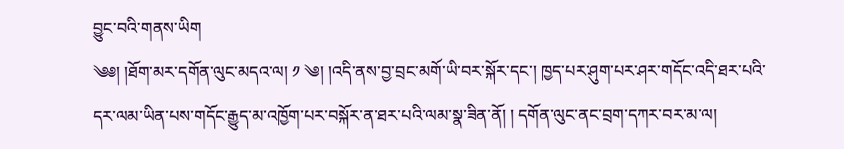བྱུང་བའི་གནས་ཡིག
༄༅། །ཐོག་མར་དགོན་ལུང་མདའ་ལ། ༡ ༄། །འདི་ནས་བྱ་བྲང་མགོ་ཡི་བར་སྐོར་དང་། ཁྱད་པར་ཤུག་པར་ཤར་གདོང་འདི་ཐར་པའི་དར་ལམ་ཡིན་པས་གདོང་རྒྱུད་མ་འཁྱོག་པར་བསྐོར་ན་ཐར་པའི་ལམ་སྣ་ཟིན་ནོ། ། དགོན་ལུང་ནང་བྲག་དཀར་བར་མ་ལ།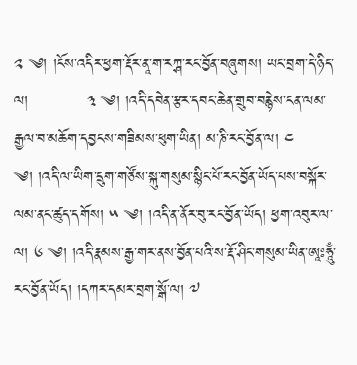༢ ༄། །ངོས་འདིར་ཕྱག་རྡོར་ནཱ་ག་རཀྴ་རང་བྱོན་བཞུགས། ཡང་བྲག་དེ་ཉིད་ལ།           ༣ ༄། །འདི་དབེན་རྩར་དབང་ཆེན་གྲུབ་བརྙེས་ངན་ལམ་རྒྱལ་བ་མཆོག་དབྱངས་གཟིམས་ཕུག་ཡིན། མ་ཎི་རང་བྱོན་ལ། ༤ ༄། །འདི་ལ་ཡིག་དྲུག་གཙོས་སྐུ་གསུམ་སྙིང་པོ་རང་བྱོན་ཡོད་པས་བསྐོར་ལམ་ནང་ཚུད་དགོས། ༥ ༄། །འདི་ན་ནོར་བུ་རང་བྱོན་ཡོད། ཕྱག་འབུར་ལ་ལ། ༦ ༄། །འདི་རྣམས་རྒྱ་གར་ནས་བྱོན་པའི་ས་རྡོ་ཤིང་གསུམ་ཡིན་ཨཱཿཧཱུྃ་རང་བྱོན་ཡོད། །དཀར་དམར་བྲག་སྒོ་ལ། ༧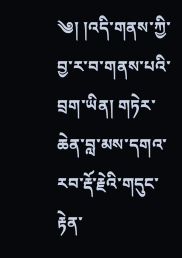༄། །འདི་གནས་ཀྱི་བྱ་ར་བ་གནས་པའི་བྲག་ཡིན། གཏེར་ཆེན་བླ་མས་དགའ་རབ་རྡོ་རྗེའི་གདུང་རྟེན་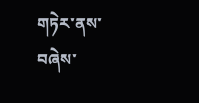གཏེར་ནས་བཞེས་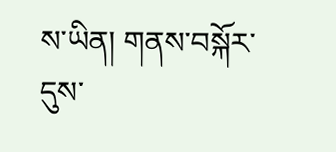ས་ཡིན། གནས་བསྐོར་དུས་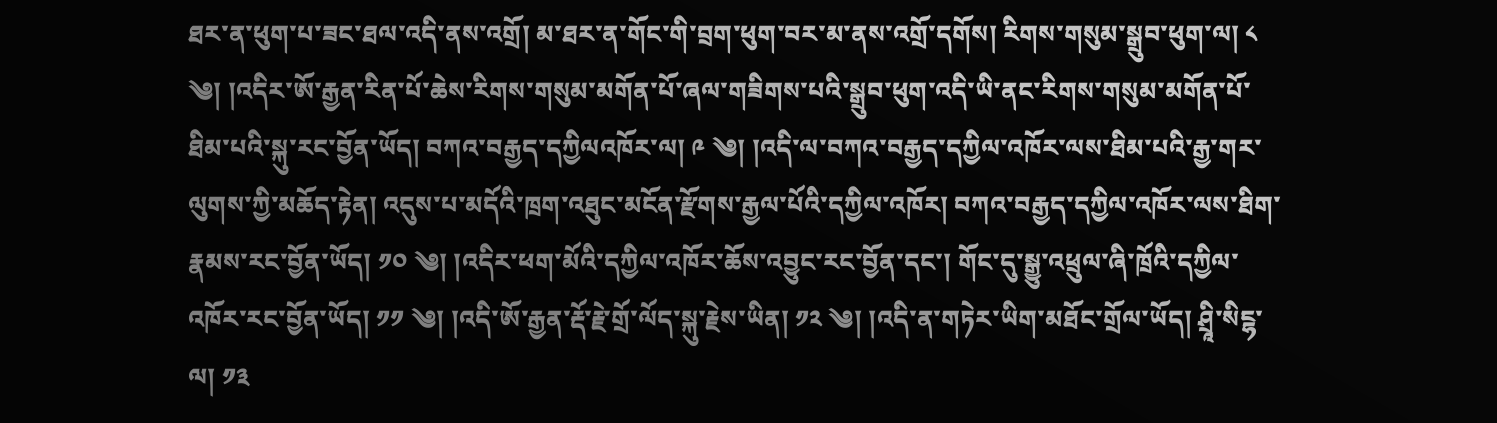ཐར་ན་ཕུག་པ་ཟང་ཐལ་འདི་ནས་འགྲོ། མ་ཐར་ན་གོང་གི་བྲག་ཕུག་བར་མ་ནས་འགྲོ་དགོས། རིགས་གསུམ་སྒྲུབ་ཕུག་ལ། ༨ ༄། །འདིར་ཨོ་རྒྱན་རིན་པོ་ཆེས་རིགས་གསུམ་མགོན་པོ་ཞལ་གཟིགས་པའི་སྒྲུབ་ཕུག་འདི་ཡི་ནང་རིགས་གསུམ་མགོན་པོ་ཐིམ་པའི་སྐུ་རང་བྱོན་ཡོད། བཀའ་བརྒྱད་དཀྱིལའཁོར་ལ། ༩ ༄། །འདི་ལ་བཀའ་བརྒྱད་དཀྱིལ་འཁོར་ལས་ཐིམ་པའི་རྒྱ་གར་ལུགས་ཀྱི་མཆོད་རྟེན། འདུས་པ་མདོའི་ཁྲག་འཐུང་མངོན་རྫོགས་རྒྱལ་པོའི་དཀྱིལ་འཁོར། བཀའ་བརྒྱད་དཀྱིལ་འཁོར་ལས་ཐིག་རྣམས་རང་བྱོན་ཡོད། ༡༠ ༄། །འདིར་ཕག་མོའི་དཀྱིལ་འཁོར་ཆོས་འབྱུང་རང་བྱོན་དང་། གོང་དུ་སྒྱུ་འཕྲུལ་ཞི་ཁྲོའི་དཀྱིལ་འཁོར་རང་བྱོན་ཡོད། ༡༡ ༄། །འདི་ཨོ་རྒྱན་རྡོ་རྗེ་གྲོ་ལོད་སྐུ་རྗེས་ཡིན། ༡༢ ༄། །འདི་ན་གཏེར་ཡིག་མཐོང་གྲོལ་ཡོད། ཤྲཱི་སིངྷ་ལ། ༡༣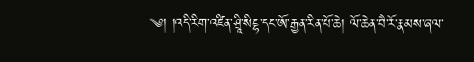༄། །འདི་རིག་འཛིན་ཤྲཱི་སིངྷ་དང་ཨོ་རྒྱན་རིན་པོ་ཆེ། ལོ་ཆེན་བཻ་རོ་རྣམས་ཞལ་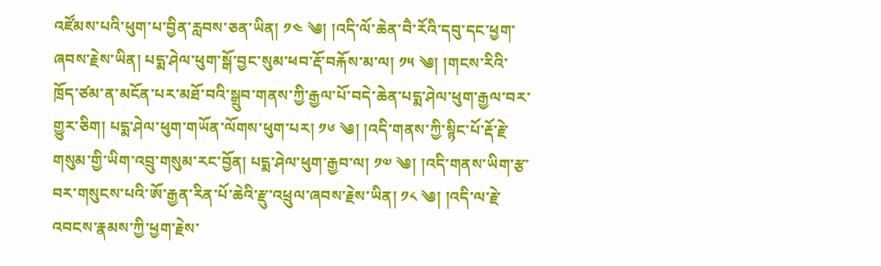འཛོམས་པའི་ཕུག་པ་བྱིན་རླབས་ཅན་ཡིན། ༡༤ ༄། །འདི་ལོ་ཆེན་བཻ་རོའི་དབུ་དང་ཕྱག་ཞབས་རྗེས་ཡིན། པདྨ་ཤེལ་ཕུག་སྒོ་བྱང་སུམ་ཕབ་རྡོ་བརྐོས་མ་ལ། ༡༥ ༄། །གངས་རིའི་ཁྲོད་ཙམ་ན་མངོན་པར་མཐོ་བའི་སྒྲུབ་གནས་ཀྱི་རྒྱལ་པོ་བདེ་ཆེན་པདྨ་ཤེལ་ཕུག་རྒྱལ་བར་གྱུར་ཅིག། པདྨ་ཤེལ་ཕུག་གཡོན་ལོགས་ཕུག་པར། ༡༦ ༄། །འདི་གནས་ཀྱི་སྙིང་པོ་རྡོ་རྗེ་གསུམ་གྱི་ཡིག་འབྲུ་གསུམ་རང་བྱོན། པདྨ་ཤེལ་ཕུག་རྒྱབ་ལ། ༡༧ ༄། །འདི་གནས་ཡིག་རྩ་བར་གསུངས་པའི་ཨོ་རྒྱན་རིན་པོ་ཆེའི་རྫུ་འཕྲུལ་ཞབས་རྗེས་ཡིན། ༡༨ ༄། །འདི་ལ་རྗེ་འབངས་རྣམས་ཀྱི་ཕྱག་རྗེས་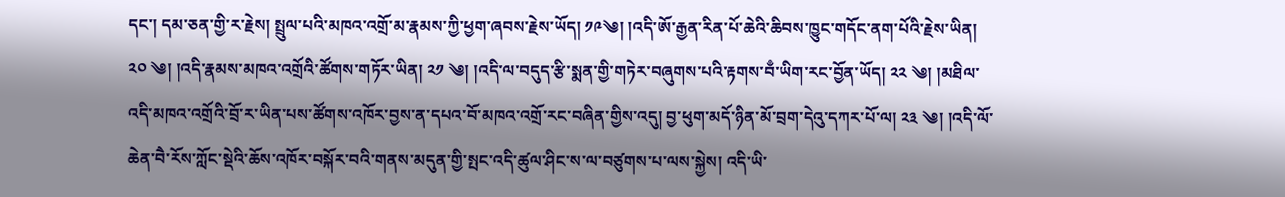དང་། དམ་ཅན་གྱི་ར་རྗེས། སྤྲུལ་པའི་མཁའ་འགྲོ་མ་རྣམས་ཀྱི་ཕྱག་ཞབས་རྗེས་ཡོད། ༡༩༄། །འདི་ཨོ་རྒྱན་རིན་པོ་ཆེའི་ཆིབས་ཁྱུང་གདོང་ནག་པོའི་རྗེས་ཡིན། ༢༠ ༄། །འདི་རྣམས་མཁའ་འགྲོའི་ཚོགས་གཏོར་ཡིན། ༢༡ ༄། །འདི་ལ་བདུད་རྩི་སྨན་གྱི་གཏེར་བཞུགས་པའི་རྟགས་བྃ་ཡིག་རང་བྱོན་ཡོད། ༢༢ ༄། །མཐིལ་འདི་མཁའ་འགྲོའི་བྲོ་ར་ཡིན་པས་ཚོགས་འཁོར་བྱས་ན་དཔའ་བོ་མཁའ་འགྲོ་རང་བཞིན་གྱིས་འདུ། བྱ་ཕུག་མདོ་ཉིན་མོ་བྲག་དེའུ་དཀར་པོ་ལ། ༢༣ ༄། །འདི་ལོ་ཆེན་བཻ་རོས་ཀློང་སྡེའི་ཆོས་འཁོར་བསྐོར་བའི་གནས་མདུན་གྱི་སྤང་འདི་ཚུལ་ཤིང་ས་ལ་བཙུགས་པ་ལས་སྐྱེས། འདི་ཡི་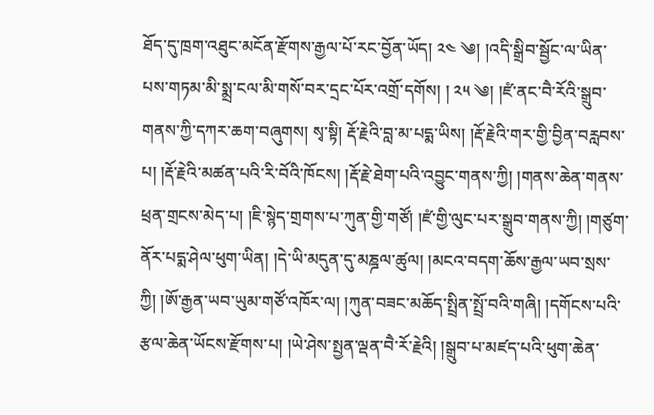ཐོད་དུ་ཁྲག་འཐུང་མངོན་རྫོགས་རྒྱལ་པོ་རང་བྱོན་ཡོད། ༢༤ ༄། །འདི་སྒྲིབ་སྦྱོང་ལ་ཡིན་པས་གཏམ་མི་སྨྲ་ངལ་མི་གསོ་བར་དྲང་པོར་འགྲོ་དགོས། ། ༢༥ ༄། །ཛཾ་ནང་བཻ་རོའི་སྒྲུབ་གནས་ཀྱི་དཀར་ཆག་བཞུགས། སྭ་སྟི། རྡོ་རྗེའི་བླ་མ་པདྨ་ཡིས། །རྡོ་རྗེའི་གར་གྱི་བྱིན་བརླབས་པ། །རྡོ་རྗེའི་མཚན་པའི་རི་བོའི་ཁོངས། །རྡོ་རྗེ་ཐེག་པའི་འབྱུང་གནས་ཀྱི། །གནས་ཆེན་གནས་ཕྲན་གྲངས་མེད་པ། །ཇི་སྙེད་གྲགས་པ་ཀུན་གྱི་གཙོ། །ཛཾ་གྱི་ལུང་པར་སྒྲུབ་གནས་ཀྱི། །གཙུག་ནོར་པདྨ་ཤེལ་ཕུག་ཡིན། །དེ་ཡི་མདུན་དུ་མཎྜལ་ཚུལ། །མངའ་བདག་ཆོས་རྒྱལ་ཡབ་སྲས་ཀྱི། །ཨོ་རྒྱན་ཡབ་ཡུམ་གཙོ་འཁོར་ལ། །ཀུན་བཟང་མཆོད་སྤྲིན་སྤྲོ་བའི་གཞི། །དགོངས་པའི་རྩལ་ཆེན་ཡོངས་རྫོགས་པ། །ཡེ་ཤེས་སྤྱན་ལྡན་བཻ་རོ་རྗེའི། །སྒྲུབ་པ་མཛད་པའི་ཕུག་ཆེན་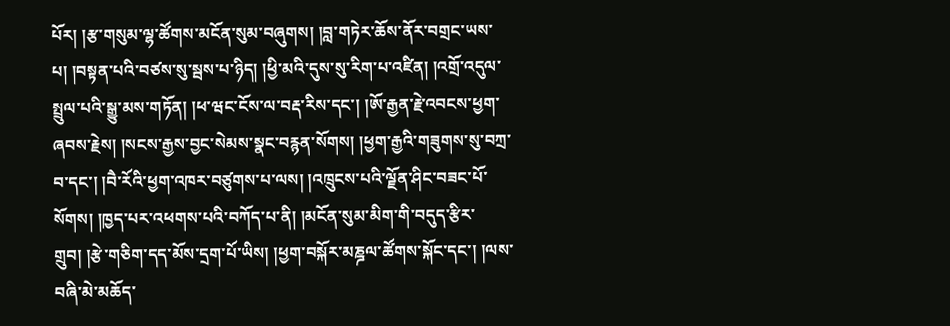པོར། །རྩ་གསུམ་ལྷ་ཚོགས་མངོན་སུམ་བཞུགས། །བླ་གཏེར་ཆོས་ནོར་བགྲང་ཡས་པ། །བསྟན་པའི་བཙས་སུ་སྦས་པ་ཉིད། །ཕྱི་མའི་དུས་སུ་རིག་པ་འཛིན། །འགྲོ་འདུལ་སྤྲུལ་པའི་སྒྱུ་མས་གཏོན། །ཕ་ཝང་ངོས་ལ་བརྡ་རིས་དང་། །ཨོ་རྒྱན་རྗེ་འབངས་ཕྱག་ཞབས་རྗེས། །སངས་རྒྱས་བྱང་སེམས་སྣང་བརྙན་སོགས། །ཕྱག་རྒྱའི་གཟུགས་སུ་བཀྲ་བ་དང་། །བཻ་རོའི་ཕྱག་འཁར་བཙུགས་པ་ལས། །འཁྲུངས་པའི་ལྗོན་ཤིང་བཟང་པོ་སོགས། །ཁྱད་པར་འཕགས་པའི་བཀོད་པ་ནི། །མངོན་སུམ་མིག་གི་བདུད་རྩིར་གྲུབ། །རྩེ་གཅིག་དད་མོས་དྲག་པོ་ཡིས། །ཕྱག་བསྐོར་མཎྜལ་ཚོགས་སྐོང་དང་། །ལས་བཞི་མེ་མཆོད་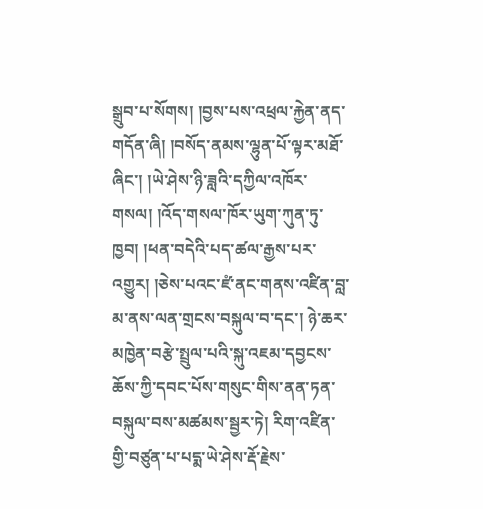སྒྲུབ་པ་སོགས། །བྱས་པས་འཕྲལ་རྐྱེན་ནད་གདོན་ཞི། །བསོད་ནམས་ལྷུན་པོ་ལྟར་མཐོ་ཞིང་། །ཡེ་ཤེས་ཉི་ཟླའི་དཀྱིལ་འཁོར་གསལ། །འོད་གསལ་ཁོར་ཡུག་ཀུན་ཏུ་ཁྱབ། །ཕན་བདེའི་པད་ཚལ་རྒྱས་པར་འགྱུར། །ཅེས་པའང་ཛཾ་ནང་གནས་འཛིན་བླ་མ་ནས་ལན་གྲངས་བསྐུལ་བ་དང་། ཉེ་ཆར་མཁྱེན་བརྩེ་སྤྲུལ་པའི་སྐུ་འཇམ་དབྱངས་ཆོས་ཀྱི་དབང་པོས་གསུང་གིས་ནན་ཏན་བསྐུལ་བས་མཚམས་སྦྱར་ཏེ། རིག་འཛིན་གྱི་བཙུན་པ་པདྨ་ཡེ་ཤེས་རྡོ་རྗེས་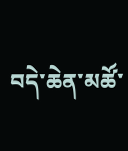བདེ་ཆེན་མཚོ་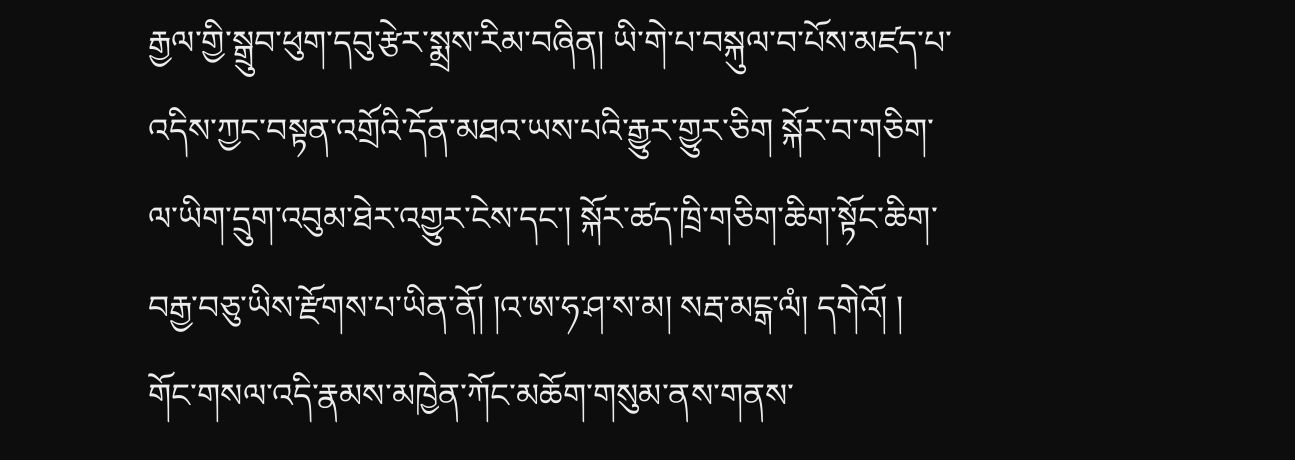རྒྱལ་གྱི་སྒྲུབ་ཕུག་དབུ་རྩེར་སྨྲས་རིམ་བཞིན། ཡི་གེ་པ་བསྐུལ་བ་པོས་མཛད་པ་འདིས་ཀྱང་བསྟན་འགྲོའི་དོན་མཐའ་ཡས་པའི་རྒྱུར་གྱུར་ཅིག སྐོར་བ་གཅིག་ལ་ཡིག་དྲུག་འབུམ་ཐེར་འགྱུར་ངེས་དང་། སྐོར་ཚད་ཁྲི་གཅིག་ཆིག་སྟོང་ཆིག་བརྒྱ་བཅུ་ཡིས་རྫོགས་པ་ཡིན་ནོ། །འ་ཨ་ཧ་ཤ་ས་མ། སརྦ་མངྒ་ལཾ། དགེའོ། །
གོང་གསལ་འདི་རྣམས་མཁྱེན་ཀོང་མཆོག་གསུམ་ནས་གནས་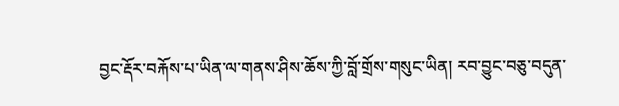བྱང་རྡོར་བརྐོས་པ་ཡིན་ལ་གནས་ཤིས་ཆོས་ཀྱི་བློ་གྲོས་གསུང་ཡིན། རབ་བྱུང་བཅུ་བདུན་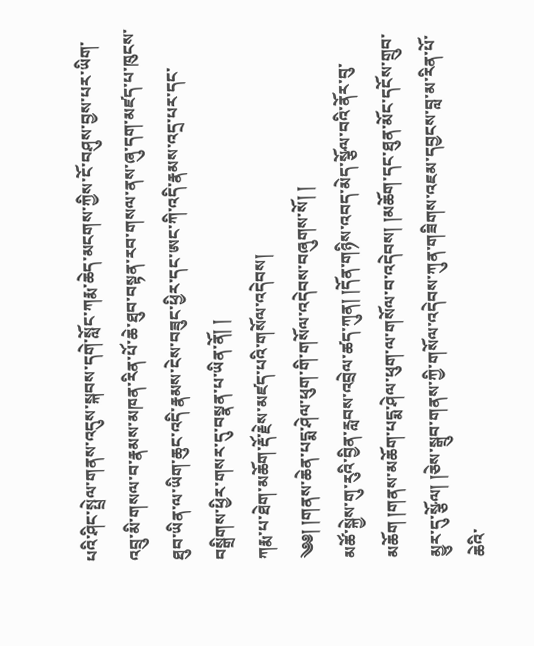པའི་ཤིང་སྤྲེལ་གནས་འདུས་སྐབས་དགེ་སློང་ཀརྨ་ཆེད་མངགས་ཀྱིས་ངོ་བཤུས་བྱས་པར་ཡིག་འབྲུ་མི་གསལ་བ་རྣམས་མཁན་རིན་པོ་ཆེ་ཐུབ་བསྟན་རབ་གསལ་ནས་ཞུ་དག་མཛད་པ་ཁུངས་ཐུབ་ཡིན་ལ་ཡིག་ཆུང་འདི་རྣམས་ངེས་བཟུང་ཕྱིར་དང་ཨང་ཀི་འདི་རྣམས་འདྲ་པར་དང་བསྒྲིགས་ཕྱིར་གསར་དུ་བསྣན་པ་ཡིན་ནོ། །
ཀརྨ་པ་ཐེག་མཆོག་རྡོ་རྗེས་མཛད་པའི་གསོལ་འདེབས།
༄༅། །གནས་ཆེན་པདྨ་ཤེལ་ཕུག་གི་གསོལ་འདེབས་བཞུགས་སོ། །
མཚོ་སྐྱེས་གུ་རུའི་བྱིན་རླབས་འབྲེལ་ཚད་ཀུན། །དོན་གཉིས་འབད་མེད་སྩོལ་བའི་ནོར་བུ་མཆོག །གནས་མཆོག་པདྨ་ཤེལ་ཕུག་ལ་གསོལ་བ་འདེབས། །མཆོག་དང་ཐུན་མོང་དངོས་གྲུབ་མྱུར་དུ་སྩོལ། །ཅེས་སྒྲུབ་གནས་ཀྱི་གསོལ་འདེབས་ཀུན་གཟིགས་འཇམ་དབྱངས་བླ་མ་རིན་པོ་ཆེའི་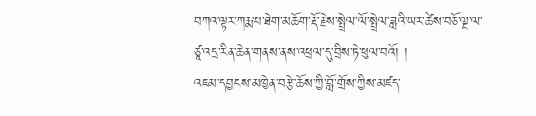བཀའ་ལྟར་ཀརྨ་པ་ཐེག་མཆོག་རྡོ་རྗེས་སྤྲེལ་ལོ་སྤྲེལ་ཟླའི་ཡར་ཚེས་བཅོ་ལྔ་ལ་ཙཱ་འདྲ་རིན་ཆེན་གནས་ནས་འཕྲལ་དུ་བྲིས་ཏེ་ཕུལ་བའོ། །
འཇམ་དབྱངས་མཁྱེན་བརྩེ་ཆོས་ཀྱི་བློ་གྲོས་ཀྱིས་མཛད་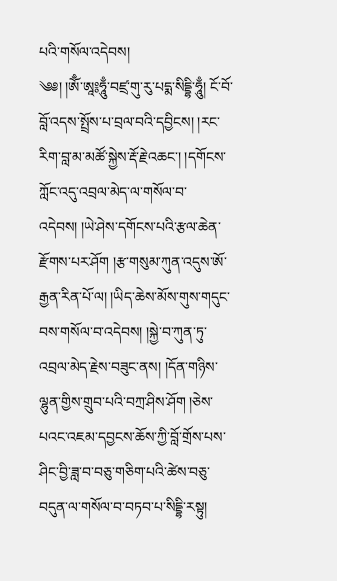པའི་གསོལ་འདེབས།
༄༅། །ཨོྃ་ཨཱ༔ཧཱུྃ་བཛྲ་གུ་རུ་པདྨ་སིདྡྷི་ཧཱུྃ། ངོ་བོ་བློ་འདས་སྤྲོས་པ་བྲལ་བའི་དབྱིངས། །རང་རིག་བླ་མ་མཚོ་སྐྱེས་རྡོ་རྗེ་འཆང་། །དགོངས་ཀློང་འདུ་འབྲལ་མེད་ལ་གསོལ་བ་འདེབས། །ཡེ་ཤེས་དགོངས་པའི་རྩལ་ཆེན་རྫོགས་པར་ཤོག །རྩ་གསུམ་ཀུན་འདུས་ཨོ་རྒྱན་རིན་པོ་ལ། །ཡིད་ཆེས་མོས་གུས་གདུང་བས་གསོལ་བ་འདེབས། །སྐྱེ་བ་ཀུན་ཏུ་འབྲལ་མེད་རྗེས་བཟུང་ནས། །དོན་གཉིས་ལྷུན་གྱིས་གྲུབ་པའི་བཀྲ་ཤིས་ཤོག །ཅེས་པའང་འཇམ་དབྱངས་ཆོས་ཀྱི་བློ་གྲོས་པས་ཤིང་བྱི་ཟླ་བ་བཅུ་གཅིག་པའི་ཚེས་བཅུ་བདུན་ལ་གསོལ་བ་བཏབ་པ་སིདྡྷི་རསྟུ།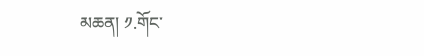མཆན། ༡.གོང་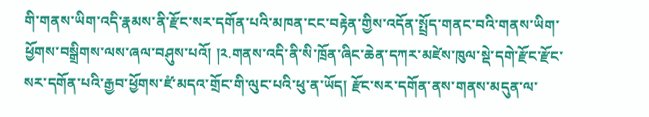གི་གནས་ཡིག་འདི་རྣམས་ནི་རྫོང་སར་དགོན་པའི་མཁན་ངང་བརྟེན་གྱིས་འདོན་སྤྲོད་གནང་བའི་གནས་ཡིག་ཕྱོགས་བསྒྲིགས་ལས་ཞལ་བཤུས་པའོ། །༢.གནས་འདི་ནི་སི་ཁྲོན་ཞིང་ཆེན་དཀར་མཛེས་ཁུལ་སྡེ་དགེ་རྫོང་རྫོང་སར་དགོན་པའི་རྒྱབ་ཕྱོགས་ཛཾ་མདའ་གྲོང་གི་ལུང་པའི་ཕུ་ན་ཡོད། རྫོང་སར་དགོན་ནས་གནས་མདུན་ལ་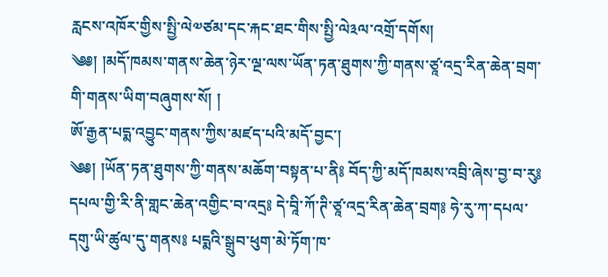རླངས་འཁོར་གྱིས་སྤྱི་ལེ༧ཙམ་དང་རྐང་ཐང་གིས་སྤྱི་ལེ༣ལ་འགྲོ་དགོས།
༄༅། །མདོ་ཁམས་གནས་ཆེན་ཉེར་ལྔ་ལས་ཡོན་ཏན་ཐུགས་ཀྱི་གནས་ཙཱ་འདྲ་རིན་ཆེན་བྲག་གི་གནས་ཡིག་བཞུགས་སོ། །
ཨོ་རྒྱན་པདྨ་འབྱུང་གནས་ཀྱིས་མཛད་པའི་མདོ་བྱང་།
༄༅། །ཡོན་ཏན་ཐུགས་ཀྱི་གནས་མཆོག་བསྟན་པ་ནི༔ བོད་ཀྱི་མདོ་ཁམས་འབྲི་ཞེས་བྱ་བ་རུ༔ དཔལ་གྱི་རི་ནི་གླང་ཆེན་འགྱིང་བ་འདྲ༔ དེ་བཱི་ཀོ་ཊི་ཙཱ་འདྲ་རིན་ཆེན་བྲག༔ ཧེ་རུ་ཀ་དཔལ་དགུ་ཡི་ཚུལ་དུ་གནས༔ པདྨའི་སྒྲུབ་ཕུག་མེ་ཏོག་ཁ་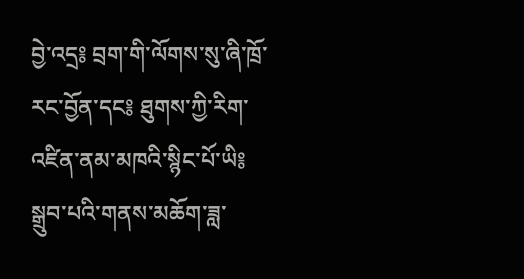བྱེ་འདྲ༔ བྲག་གི་ལོགས་སུ་ཞི་ཁྲོ་རང་བྱོན་དང༔ ཐུགས་ཀྱི་རིག་འཛིན་ནམ་མཁའི་སྙིང་པོ་ཡི༔ སྒྲུབ་པའི་གནས་མཆོག་ཟླ་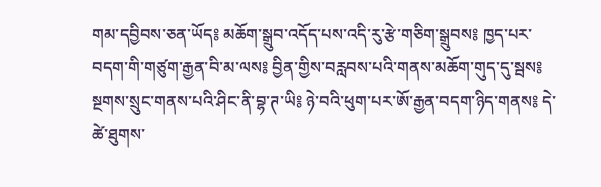གམ་དབྱིབས་ཅན་ཡོད༔ མཆོག་སྒྲུབ་འདོད་པས་འདི་རུ་རྩེ་གཅིག་སྒྲུབས༔ ཁྱད་པར་བདག་གི་གཙུག་རྒྱན་བི་མ་ལས༔ བྱིན་གྱིས་བརླབས་པའི་གནས་མཆོག་གུད་དུ་སྦས༔ སྔགས་སྲུང་གནས་པའི་ཤིང་ནི་བྷ་ཊ་ཡི༔ ཉེ་བའི་ཕུག་པར་ཨོ་རྒྱན་བདག་ཉིད་གནས༔ དེ་ཚེ་ཐུགས་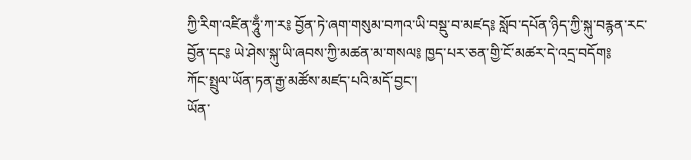ཀྱི་རིག་འཛིན་ཧཱུྃ་ཀ་ར༔ བྱོན་ཏེ་ཞག་གསུམ་བཀའ་ཡི་བསྡུ་བ་མཛད༔ སློབ་དཔོན་ཉིད་ཀྱི་སྐུ་བརྙན་རང་བྱོན་དང༔ ཡེ་ཤེས་སྐུ་ཡི་ཞབས་ཀྱི་མཚན་མ་གསལ༔ ཁྱད་པར་ཅན་གྱི་ངོ་མཚར་དེ་འདྲ་བདོག༔
ཀོང་སྤྲུལ་ཡོན་ཏན་རྒྱ་མཚོས་མཛད་པའི་མདོ་བྱང་།
ཡོན་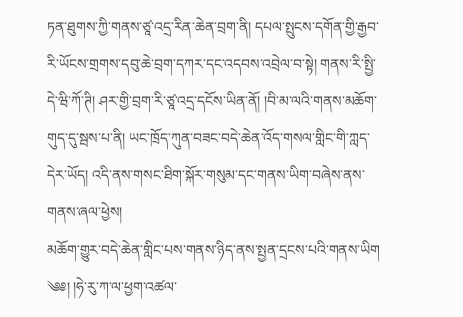ཏན་ཐུགས་ཀྱི་གནས་ཙཱ་འདྲ་རིན་ཆེན་བྲག་ནི། དཔལ་སྤུངས་དགོན་གྱི་རྒྱབ་རི་ཡོངས་གྲགས་དབུ་ཆེ་བྲག་དཀར་དང་འདབས་འབྲེལ་བ་སྟེ། གནས་རི་སྤྱི་དེ་ཝི་ཀོ་ཊི། ཤར་གྱི་བྲག་རི་ཙཱ་འདྲ་དངོས་ཡིན་ནོ། །བི་མ་ལའི་གནས་མཆོག་གུད་དུ་སྦས་པ་ནི། ཡང་ཁྲོད་ཀུན་བཟང་བདེ་ཆེན་འོད་གསལ་གླིང་གི་ཀླད་དེར་ཡོད། འདི་ནས་གསང་ཐིག་སྐོར་གསུམ་དང་གནས་ཡིག་བཞེས་ནས་གནས་ཞལ་ཕྱེས།
མཆོག་གྱུར་བདེ་ཆེན་གླིང་པས་གནས་ཉིད་ནས་སྤྱན་དྲངས་པའི་གནས་ཡིག
༄༅། །ཧེ་རུ་ཀ་ལ་ཕྱག་འཚལ་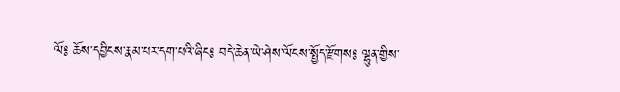ལོ༔ ཆོས་དབྱིངས་རྣམ་པར་དག་པའི་ཞིང༔ བདེ་ཆེན་ཡེ་ཤེས་ལོངས་སྤྱོད་རྫོགས༔ ལྷུན་གྱིས་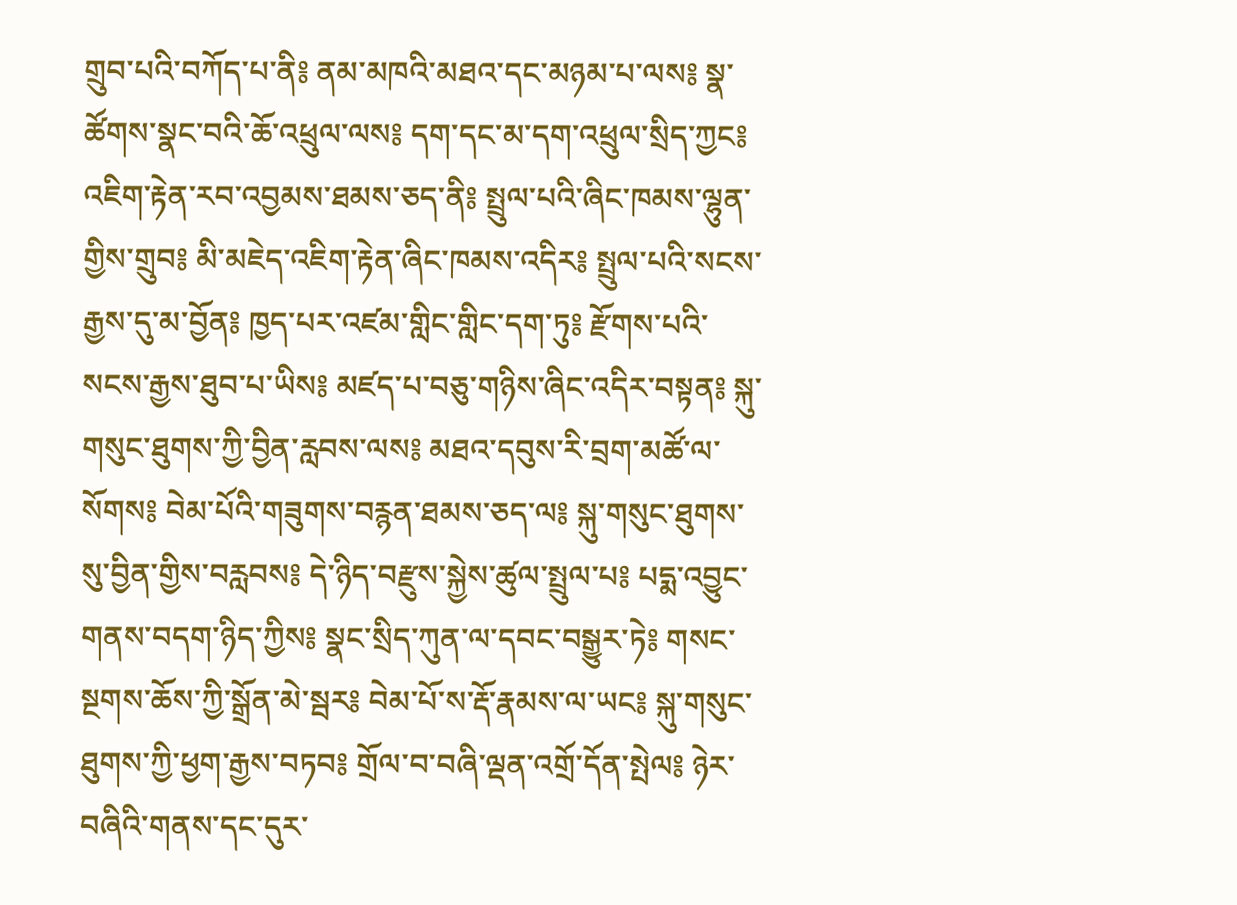གྲུབ་པའི་བཀོད་པ་ནི༔ ནམ་མཁའི་མཐའ་དང་མཉམ་པ་ལས༔ སྣ་ཚོགས་སྣང་བའི་ཆོ་འཕྲུལ་ལས༔ དག་དང་མ་དག་འཕྲུལ་སྲིད་ཀྱང༔ འཇིག་རྟེན་རབ་འབྱམས་ཐམས་ཅད་ནི༔ སྤྲུལ་པའི་ཞིང་ཁམས་ལྷུན་གྱིས་གྲུབ༔ མི་མཇེད་འཇིག་རྟེན་ཞིང་ཁམས་འདིར༔ སྤྲུལ་པའི་སངས་རྒྱས་དུ་མ་བྱོན༔ ཁྱད་པར་འཛམ་གླིང་གླིང་དག་ཏུ༔ རྫོགས་པའི་སངས་རྒྱས་ཐུབ་པ་ཡིས༔ མཛད་པ་བཅུ་གཉིས་ཞིང་འདིར་བསྟན༔ སྐུ་གསུང་ཐུགས་ཀྱི་བྱིན་རླབས་ལས༔ མཐའ་དབུས་རི་བྲག་མཚོ་ལ་སོགས༔ བེམ་པོའི་གཟུགས་བརྙན་ཐམས་ཅད་ལ༔ སྐུ་གསུང་ཐུགས་སུ་བྱིན་གྱིས་བརླབས༔ དེ་ཉིད་བརྫུས་སྐྱེས་ཚུལ་སྤྲུལ་པ༔ པདྨ་འབྱུང་གནས་བདག་ཉིད་ཀྱིས༔ སྣང་སྲིད་ཀུན་ལ་དབང་བསྒྱུར་ཏེ༔ གསང་སྔགས་ཆོས་ཀྱི་སྒྲོན་མེ་སྦར༔ བེམ་པོ་ས་རྡོ་རྣམས་ལ་ཡང༔ སྐུ་གསུང་ཐུགས་ཀྱི་ཕྱག་རྒྱས་བཏབ༔ གྲོལ་བ་བཞི་ལྡན་འགྲོ་དོན་སྤེལ༔ ཉེར་བཞིའི་གནས་དང་དུར་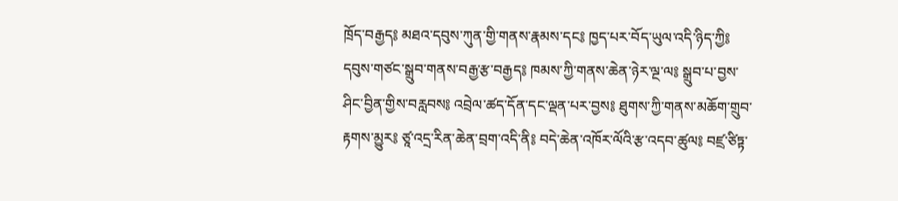ཁྲོད་བརྒྱད༔ མཐའ་དབུས་ཀུན་གྱི་གནས་རྣམས་དང༔ ཁྱད་པར་བོད་ཡུལ་འདི་ཉིད་ཀྱི༔ དབུས་གཙང་སྒྲུབ་གནས་བརྒྱ་རྩ་བརྒྱད༔ ཁམས་ཀྱི་གནས་ཆེན་ཉེར་ལྔ་ལ༔ སྒྲུབ་པ་བྱས་ཤིང་བྱིན་གྱིས་བརླབས༔ འབྲེལ་ཚད་དོན་དང་ལྡན་པར་བྱས༔ ཐུགས་ཀྱི་གནས་མཆོག་གྲུབ་རྟགས་མྱུར༔ ཙཱ་འདྲ་རིན་ཆེན་བྲག་འདི་ནི༔ བདེ་ཆེན་འཁོར་ལོའི་རྩ་འདབ་ཚུལ༔ བཛྲ་ཙིཏྟ་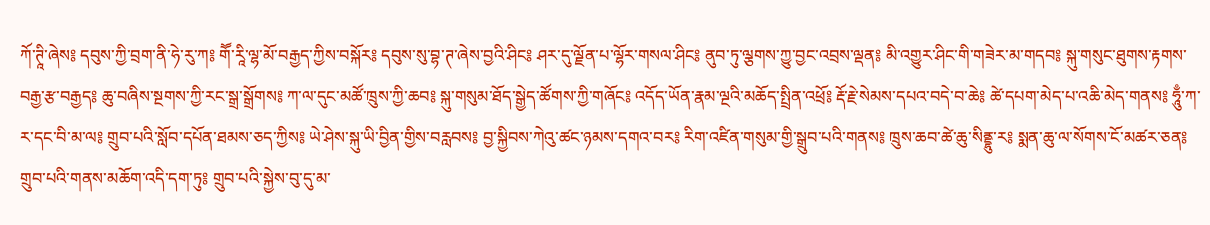ཀོ་ཊཱི་ཞེས༔ དབུས་ཀྱི་བྲག་ནི་ཧེ་རུ་ཀ༔ གཽ་རཱི་ལྷ་མོ་བརྒྱད་ཀྱིས་བསྐོར༔ དབུས་སུ་བྷ་ཊ་ཞེས་བྱའི་ཤིང༔ ཤར་དུ་ལྗོན་པ་ལྷོར་གསལ་ཤིང༔ ནུབ་ཏུ་ལྕགས་ཀྱུ་བྱང་འབྲས་ལྡན༔ མི་འགྱུར་ཤིང་གི་གཟེར་མ་གདབ༔ སྐུ་གསུང་ཐུགས་རྟགས་བརྒྱ་རྩ་བརྒྱད༔ ཆུ་བཞིས་སྔགས་ཀྱི་རང་སྒྲ་སྒྲོགས༔ ཀ་ལ་དུང་མཚོ་ཁྲུས་ཀྱི་ཆབ༔ སྐུ་གསུམ་ཐོད་སྒྱེད་ཚོགས་ཀྱི་གཞོང༔ འདོད་ཡོན་རྣམ་ལྔའི་མཆོད་སྤྲིན་འཕྲོ༔ རྡོ་རྗེ་སེམས་དཔའ་བདེ་བ་ཆེ༔ ཚེ་དཔག་མེད་པ་འཆི་མེད་གནས༔ ཧཱུྃ་ཀ་ར་དང་བི་མ་ལ༔ གྲུབ་པའི་སློབ་དཔོན་ཐམས་ཅད་ཀྱིས༔ ཡེ་ཤེས་སྐུ་ཡི་བྱིན་གྱིས་བརླབས༔ བྱ་སྐྱིབས་ཀེའུ་ཚང་ཉམས་དགའ་བར༔ རིག་འཛིན་གསུམ་གྱི་སྒྲུབ་པའི་གནས༔ ཁྲུས་ཆབ་ཚེ་ཆུ་སིནྡྷུ་ར༔ སྨན་ཆུ་ལ་སོགས་ངོ་མཚར་ཅན༔ གྲུབ་པའི་གནས་མཆོག་འདི་དག་ཏུ༔ གྲུབ་པའི་སྐྱེས་བུ་དུ་མ་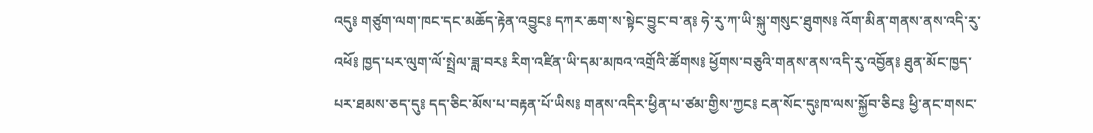འདུ༔ གཙུག་ལག་ཁང་དང་མཆོད་རྟེན་འབྱུང༔ དཀར་ཆག་ས་སྟེང་བྱུང་བ་ན༔ ཧེ་རུ་ཀ་ཡི་སྐུ་གསུང་ཐུགས༔ འོག་མིན་གནས་ནས་འདི་རུ་འཕོ༔ ཁྱད་པར་ལུག་ལོ་སྤྲེལ་ཟླ་བར༔ རིག་འཛིན་ཡི་དམ་མཁའ་འགྲོའི་ཚོགས༔ ཕྱོགས་བཅུའི་གནས་ནས་འདི་རུ་འབྱོན༔ ཐུན་མོང་ཁྱད་པར་ཐམས་ཅད་དུ༔ དད་ཅིང་མོས་པ་བརྟན་པོ་ཡིས༔ གནས་འདིར་ཕྱིན་པ་ཙམ་གྱིས་ཀྱང༔ ངན་སོང་དུཿཁ་ལས་སྐྱོབ་ཅིང༔ ཕྱི་ནང་གསང་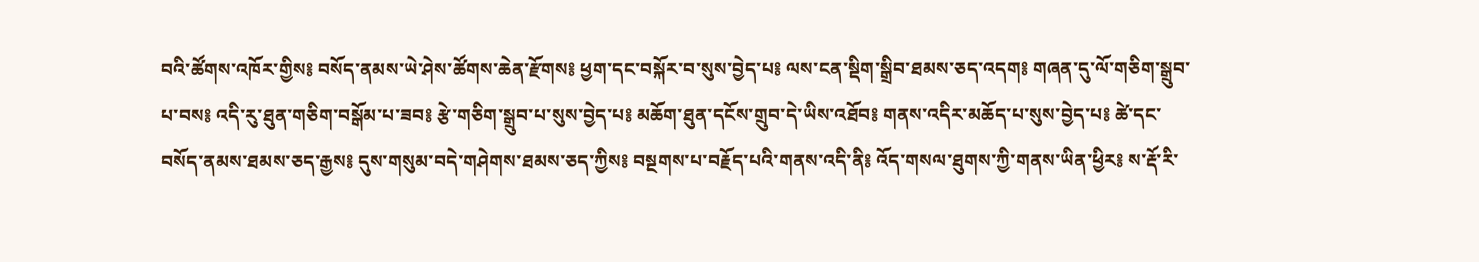བའི་ཚོགས་འཁོར་གྱིས༔ བསོད་ནམས་ཡེ་ཤེས་ཚོགས་ཆེན་རྫོགས༔ ཕྱག་དང་བསྐོར་བ་སུས་བྱེད་པ༔ ལས་ངན་སྡིག་སྒྲིབ་ཐམས་ཅད་འདག༔ གཞན་དུ་ལོ་གཅིག་སྒྲུབ་པ་བས༔ འདི་རུ་ཐུན་གཅིག་བསྒོམ་པ་ཟབ༔ རྩེ་གཅིག་སྒྲུབ་པ་སུས་བྱེད་པ༔ མཆོག་ཐུན་དངོས་གྲུབ་དེ་ཡིས་འཐོབ༔ གནས་འདིར་མཆོད་པ་སུས་བྱེད་པ༔ ཚེ་དང་བསོད་ནམས་ཐམས་ཅད་རྒྱས༔ དུས་གསུམ་བདེ་གཤེགས་ཐམས་ཅད་ཀྱིས༔ བསྔགས་པ་བརྗོད་པའི་གནས་འདི་ནི༔ འོད་གསལ་ཐུགས་ཀྱི་གནས་ཡིན་ཕྱིར༔ ས་རྡོ་རི་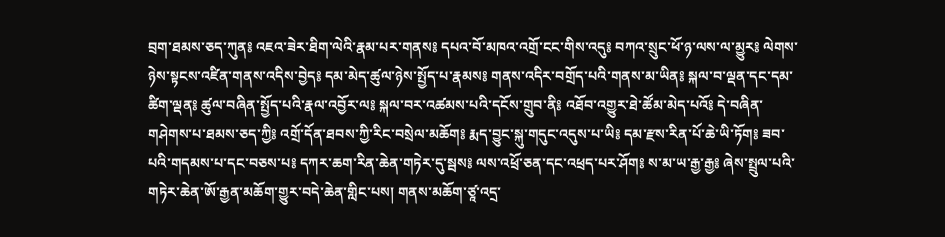བྲག་ཐམས་ཅད་ཀུན༔ འཇའ་ཟེར་ཐིག་ལེའི་རྣམ་པར་གནས༔ དཔའ་བོ་མཁའ་འགྲོ་ངང་གིས་འདུ༔ བཀའ་སྲུང་ཕོ་ཉ་ལས་ལ་མྱུར༔ ལེགས་ཉེས་སྟངས་འཛིན་གནས་འདིས་བྱེད༔ དམ་མེད་ཚུལ་ཉེས་སྤྱོད་པ་རྣམས༔ གནས་འདིར་བགྲོད་པའི་གནས་མ་ཡིན༔ སྐལ་བ་ལྡན་དང་དམ་ཚིག་ལྡན༔ ཚུལ་བཞིན་སྤྱོད་པའི་རྣལ་འབྱོར་ལ༔ སྐལ་བར་འཚམས་པའི་དངོས་གྲུབ་ནི༔ འཐོབ་འགྱུར་ཐེ་ཚོམ་མེད་པའོ༔ དེ་བཞིན་གཤེགས་པ་ཐམས་ཅད་ཀྱི༔ འགྲོ་དོན་ཐབས་ཀྱི་རིང་བསྲེལ་མཆོག༔ རྨད་བྱུང་སྐུ་གདུང་འདུས་པ་ཡི༔ དམ་རྫས་རིན་པོ་ཆེ་ཡི་ཏོག༔ ཟབ་པའི་གདམས་པ་དང་བཅས་པ༔ དཀར་ཆག་རིན་ཆེན་གཏེར་དུ་སྦས༔ ལས་འཕྲོ་ཅན་དང་འཕྲད་པར་ཤོག༔ ས་མ་ཡ་རྒྱ་རྒྱ༔ ཞེས་སྤྲུལ་པའི་གཏེར་ཆེན་ཨོ་རྒྱན་མཆོག་གྱུར་བདེ་ཆེན་གླིང་པས། གནས་མཆོག་ཙཱ་འདྲ་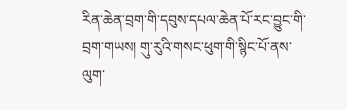རིན་ཆེན་བྲག་གི་དབུས་དཔལ་ཆེན་པོ་རང་བྱུང་གི་བྲག་གཡས། གུ་རུའི་གསང་ཕུག་གི་སྙིང་པོ་ནས་ལུག་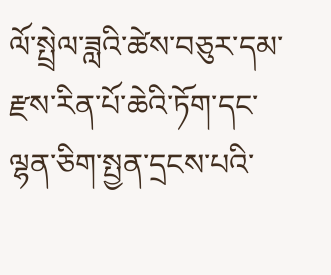ལོ་སྤྲེལ་ཟླའི་ཚེས་བཅུར་དམ་རྫས་རིན་པོ་ཆེའི་ཏོག་དང་ལྷན་ཅིག་སྤྱན་དྲངས་པའི་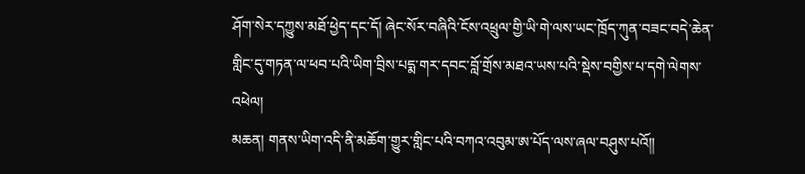ཤོག་སེར་དཀྱུས་མཐོ་ཕྱེད་དང་དོ། ཞེང་སོར་བཞིའི་ངོས་འཕྲུལ་གྱི་ཡི་གེ་ལས་ཡང་ཁྲོད་ཀུན་བཟང་བདེ་ཆེན་གླིང་དུ་གཏན་ལ་ཕབ་པའི་ཡིག་བྲིས་པདྨ་གར་དབང་བློ་གྲོས་མཐའ་ཡས་པའི་སྡེས་བགྱིས་པ་དགེ་ལེགས་འཕེལ།
མཆན། གནས་ཡིག་འདི་ནི་མཆོག་གྱུར་གླིང་པའི་བཀའ་འབུམ་ཨ་པོད་ལས་ཞལ་བཤུས་པའོ༎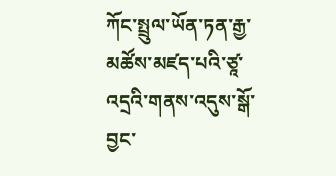ཀོང་སྤྲུལ་ཡོན་ཏན་རྒྱ་མཚོས་མཛད་པའི་ཙཱ་འདྲའི་གནས་འདུས་སྒོ་བྱང་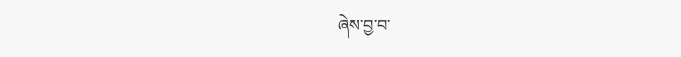ཞེས་བྱ་བ་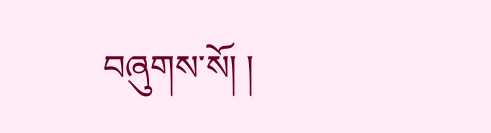བཞུགས་སོ། །